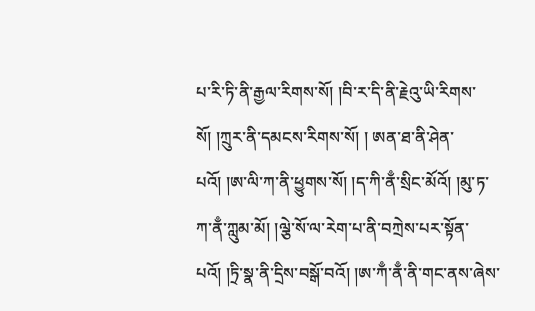པ་རི་ཏི་ནི་རྒྱལ་རིགས་སོ། །བི་ར་དི་ནི་རྗེའུ་ཡི་རིགས་སོ། །ཀྲུར་ནི་དམངས་རིགས་སོ། ། ཨན་ཐ་ནི་ཤེན་པའོ། །ཨ་ལི་ཀ་ནི་ཕྱུགས་སོ། །ད་ཀི་ནྃ་སྲིང་མོའོ། །མུ་ཏ་ཀ་ནྃ་ཀླུམ་མོ། །ལྕེ་སོ་ལ་རེག་པ་ནི་བཀྲེས་པར་སྟོན་པའོ། །ཏྲི་སྣ་ནི་དྲིས་བསྒོ་བའོ། །ཨ་ཀྃ་ནྃ་ནི་གང་ནས་ཞེས་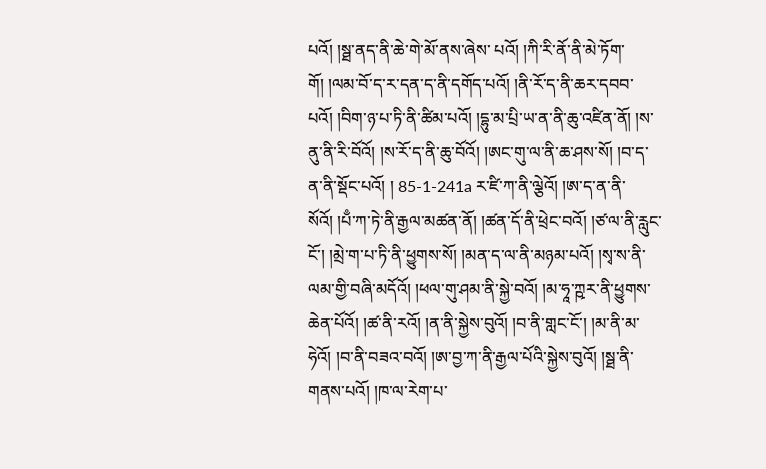པའོ། །སྠ་ནད་ནི་ཆེ་གེ་མོ་ནས་ཞེས་ པའོ། །ཀི་རི་ནོ་ནི་མེ་ཏོག་གོ། །ལམ་བོ་ད་ར་དན་ད་ནི་དགོད་པའོ། །ནི་རོ་ད་ནི་ཆར་དབབ་པའོ། །བིག་ཉ་པ་ཏི་ནི་ཚིམ་པའོ། །དྷུ་མ་པྲི་ཡ་ན་ནི་ཆུ་འཛིན་ནོ། །ས་ནུ་ནི་རི་བོའོ། །ས་རོ་ད་ནི་ཆུ་བོའོ། །ཨང་གུ་ལ་ནི་ཆ་ཤས་སོ། །བ་ད་ན་ནི་སྡོང་པའོ། ། 85-1-241a ར་ཛི་ཀ་ནི་ལྕེའོ། །ཨ་ད་ན་ནི་སོའོ། །པྃ་ཀ་ཏེ་ནི་རྒྱལ་མཚན་ནོ། །ཚན་དོ་ནི་ཕྲེང་བའོ། །ཙ་ལ་ནི་རླུང་ངོ་། །མྲེ་ག་པ་ཏི་ནི་ཕྱུགས་སོ། །མན་ད་ལ་ནི་མཉམ་པའོ། །སྭ་ས་ནི་ལམ་གྱི་བཞི་མདོའོ། །ཕལ་གུ་ཤམ་ནི་སྐྱེ་བའོ། །མ་ཧཱ་ཀྵར་ནི་ཕྱུགས་ ཆེན་པོའོ། །ཚ་ནི་རའོ། །ན་ནི་སྐྱེས་བུའོ། །བ་ནི་གླང་ངོ་། །མ་ནི་མ་ཧེའོ། །བ་ནི་བཟའ་བའོ། །ཨ་བྱ་ཀ་ནི་རྒྱལ་པོའི་སྐྱེས་བུའོ། །སྠ་ནི་གནས་པའོ། །ཁ་ལ་རེག་པ་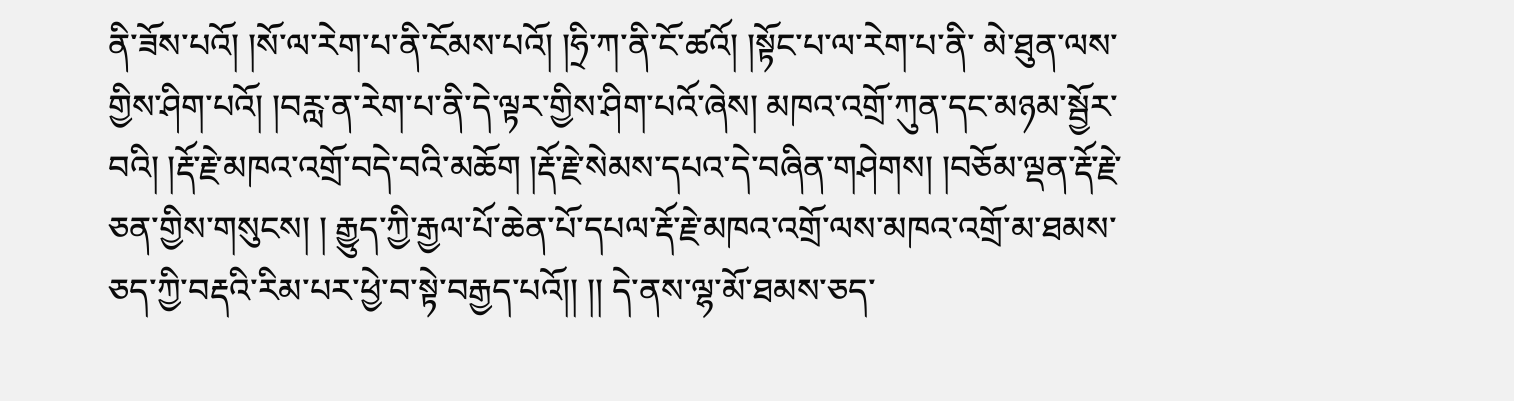ནི་ཟོས་པའོ། །སོ་ལ་རེག་པ་ནི་ངོམས་པའོ། །ཧྲི་ཀ་ནི་ངོ་ཚའོ། །སྟོང་པ་ལ་རེག་པ་ནི་ མེ་ཐུན་ལས་གྱིས་ཤིག་པའོ། །བརླ་ན་རེག་པ་ནི་དེ་ལྟར་གྱིས་ཤིག་པའོ་ཞེས། མཁའ་འགྲོ་ཀུན་དང་མཉམ་སྦྱོར་བའི། །རྡོ་རྗེ་མཁའ་འགྲོ་བདེ་བའི་མཆོག །རྡོ་རྗེ་སེམས་དཔའ་དེ་བཞིན་གཤེགས། །བཅོམ་ལྡན་རྡོ་རྗེ་ཅན་གྱིས་གསུངས། ། རྒྱུད་ཀྱི་རྒྱལ་པོ་ཆེན་པོ་དཔལ་རྡོ་རྗེ་མཁའ་འགྲོ་ལས་མཁའ་འགྲོ་མ་ཐམས་ཅད་ཀྱི་བརྡའི་རིམ་པར་ཕྱེ་བ་སྟེ་བརྒྱད་པའོ།། །། དེ་ནས་ལྷ་མོ་ཐམས་ཅད་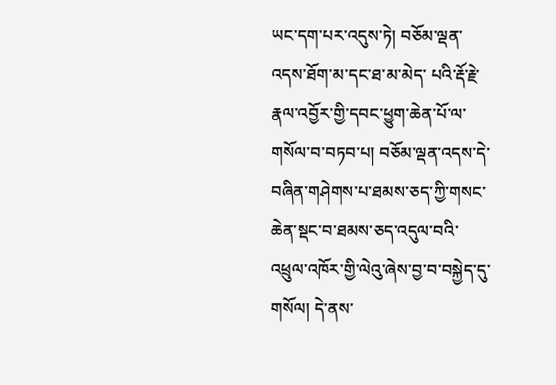ཡང་དག་པར་འདུས་ཏེ། བཅོམ་ལྡན་འདས་ཐོག་མ་དང་ཐ་མ་མེད་ པའི་རྡོ་རྗེ་རྣལ་འབྱོར་གྱི་དབང་ཕྱུག་ཆེན་པོ་ལ་གསོལ་བ་བཏབ་པ། བཅོམ་ལྡན་འདས་དེ་བཞིན་གཤེགས་པ་ཐམས་ཅད་ཀྱི་གསང་ཆེན་སྡང་བ་ཐམས་ཅད་འདུལ་བའི་འཕྲུལ་འཁོར་གྱི་ལེའུ་ཞེས་བྱ་བ་བསྐྱེད་དུ་གསོལ། དེ་ནས་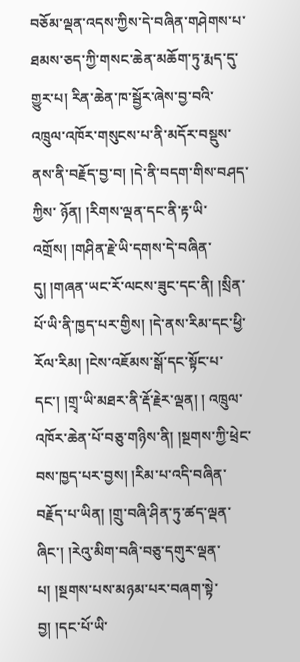བཅོམ་ལྡན་འདས་ཀྱིས་དེ་བཞིན་གཤེགས་པ་ཐམས་ཅད་ཀྱི་གསང་ཆེན་མཆོག་ཏུ་རྨད་དུ་གྱུར་པ། རིན་ཆེན་ཁ་སྦྱོར་ཞེས་བྱ་བའི་འཁྲུལ་འཁོར་གསུངས་པ་ནི་མདོར་བསྡུས་ནས་ནི་བརྗོད་བྱ་བ། །དེ་ནི་བདག་གིས་བཤད་ཀྱིས་ ཉོན། །རིགས་ལྡན་དང་ནི་རྟ་ཡི་འགྲོས། །གཤིན་རྗེ་ཡི་དགས་དེ་བཞིན་དུ། །གཞན་ཡང་རོ་ལངས་ཟུང་དང་ནི། །སྲིན་པོ་ཡི་ནི་ཁྱད་པར་གྱིས། །དེ་ནས་རིམ་དང་ཕྱི་རོལ་རིམ། །ངེས་འཇོམས་སྒོ་དང་སྟོང་པ་དང་། །གྲྭ་ཡི་མཐར་ནི་རྡོ་རྗེར་ལྡན། ། འཁྲུལ་འཁོར་ཆེན་པོ་བཅུ་གཉིས་ནི། །སྔགས་ཀྱི་ཕྲེང་བས་ཁྱད་པར་བྱས། །རིམ་པ་འདི་བཞིན་བརྗོད་པ་ཡིན། །གྲུ་བཞི་ཤིན་ཏུ་ཚད་ལྡན་ཞིང་། །རེའུ་མིག་བཞི་བཅུ་དགུར་ལྡན་པ། །སྔགས་པས་མཉམ་པར་བཞག་སྟེ་བྱ། །དང་པོ་ཡི་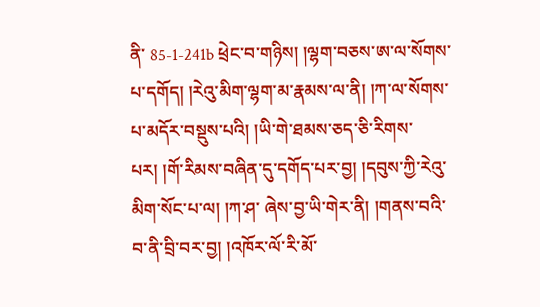ནི་ 85-1-241b ཕྲེང་བ་གཉིས། །ལྷག་བཅས་ཨ་ལ་སོགས་པ་དགོད། །རེའུ་མིག་ལྷག་མ་རྣམས་ལ་ནི། །ཀ་ལ་སོགས་པ་མདོར་བསྡུས་པའི། །ཡི་གེ་ཐམས་ཅད་ཅི་རིགས་པར། །གོ་རིམས་བཞིན་དུ་དགོད་པར་བྱ། །དབུས་ཀྱི་རེའུ་མིག་སོང་པ་ལ། །ཀ་ཤ་ ཞེས་བྱ་ཡི་གེར་ནི། །གནས་བའི་བ་ནི་བྲི་བར་བྱ། །འཁོར་ལོ་རི་མོ་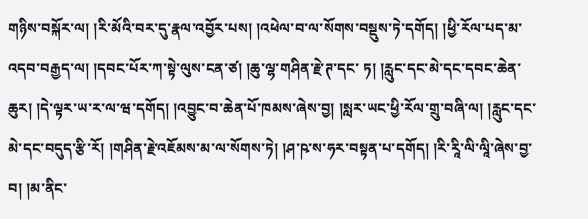གཉིས་བསྐོར་ལ། །རི་མོའི་བར་དུ་རྣལ་འབྱོར་པས། །འཕེལ་བ་ལ་སོགས་བསྡུས་ཏེ་དགོད། །ཕྱི་རོལ་པད་མ་འདབ་བརྒྱད་ལ། །དབང་པོར་ཀ་སྟེ་ལུས་ངན་ཙ། །ཆུ་ལྷ་གཤིན་རྗེ་ཊ་དང་ ཏ། །རླུང་དང་མེ་དང་དབང་ཆེན་ཆུར། །དེ་ལྟར་ཡ་ར་ལ་ཝ་དགོད། །འབྱུང་བ་ཆེན་པོ་ཁམས་ཞེས་བྱ། །སླར་ཡང་ཕྱི་རོལ་གྲུ་བཞི་ལ། །རླུང་དང་མེ་དང་བདུད་རྩི་རོ། །གཤིན་རྗེ་འཇོམས་མ་ལ་སོགས་ཏེ། །ཤ་ཥ་ས་ཧར་བསྟན་པ་དགོད། །རི་རཱི་ལི་ལཱི་ཞེས་བྱ་བ། །མ་ནིང་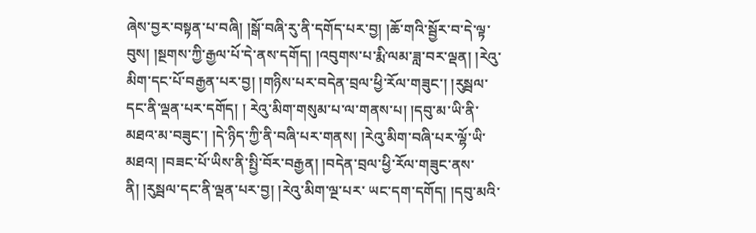ཞེས་བྱར་བསྟན་པ་བཞི། །སྒོ་བཞི་རུ་ནི་དགོད་པར་བྱ། །ཆོ་གའི་སྦྱོར་བ་དེ་ལྟ་བུས། །སྔགས་ཀྱི་རྒྱལ་པོ་དེ་ནས་དགོད། །འབུགས་པ་རྨི་ལམ་ཟླ་བར་ལྡན། །རེའུ་མིག་དང་པོ་བརྒྱན་པར་བྱ། །གཉིས་པར་བདེན་བྲལ་ཕྱི་རོལ་གཟུང་། །རུསྦལ་དང་ནི་ལྡན་པར་དགོད། ། རེའུ་མིག་གསུམ་པ་ལ་གནས་པ། །དབུ་མ་ཡི་ནི་མཐའ་མ་བཟུང་། །དེ་ཉིད་ཀྱི་ནི་བཞི་པར་གནས། །རེའུ་མིག་བཞི་པར་ལྷོ་ཡི་མཐའ། །བཟང་པོ་ཡིས་ནི་སྤྱི་བོར་བརྒྱན། །བདེན་བྲལ་ཕྱི་རོལ་གཟུང་ནས་ནི། །རུསྦལ་དང་ནི་ལྡན་པར་བྱ། །རེའུ་མིག་ལྔ་པར་ ཡང་དག་དགོད། །དབུ་མའི་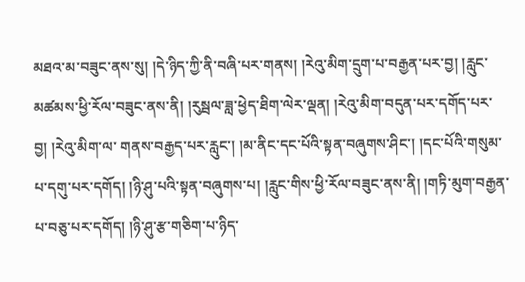མཐའ་མ་བཟུང་ནས་སུ། །དེ་ཉིད་ཀྱི་ནི་བཞི་པར་གནས། །རེའུ་མིག་དྲུག་པ་བརྒྱན་པར་བྱ། །རླུང་མཚམས་ཕྱི་རོལ་བཟུང་ནས་ནི། །རུསྦལ་ཟླ་ཕྱེད་ཐིག་ལེར་ལྡན། །རེའུ་མིག་བདུན་པར་དགོད་པར་བྱ། །རེའུ་མིག་ལ་ གནས་བརྒྱད་པར་རླུང་། །མ་ནིང་དང་པོའི་སྟན་བཞུགས་ཤིང་། །དང་པོའི་གསུམ་པ་དགུ་པར་དགོད། །ཉི་ཤུ་པའི་སྟན་བཞུགས་པ། །རླུང་གིས་ཕྱི་རོལ་བཟུང་ནས་ནི། །གཏི་མུག་བརྒྱན་པ་བཅུ་པར་དགོད། །ཉི་ཤུ་རྩ་གཅིག་པ་ཉིད་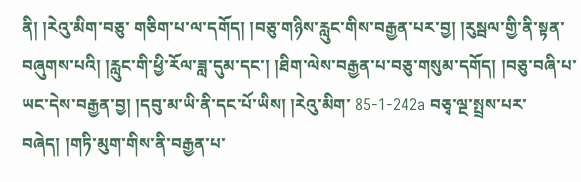ནི། །རེའུ་མིག་བཅུ་ གཅིག་པ་ལ་དགོད། །བཅུ་གཉིས་རླུང་གིས་བརྒྱན་པར་བྱ། །རུསྦལ་གྱི་ནི་སྟན་བཞུགས་པའི། །རླུང་གི་ཕྱི་རོལ་ཟླ་དུམ་དང་། །ཐིག་ལེས་བརྒྱན་པ་བཅུ་གསུམ་དགོད། །བཅུ་བཞི་པ་ཡང་དེས་བརྒྱན་བྱ། །དབུ་མ་ཡི་ནི་དང་པོ་ཡིས། །རེའུ་མིག་ 85-1-242a བཅྭ་ལྔ་སྤྲས་པར་བཞེད། །གཏི་མུག་གིས་ནི་བརྒྱན་པ་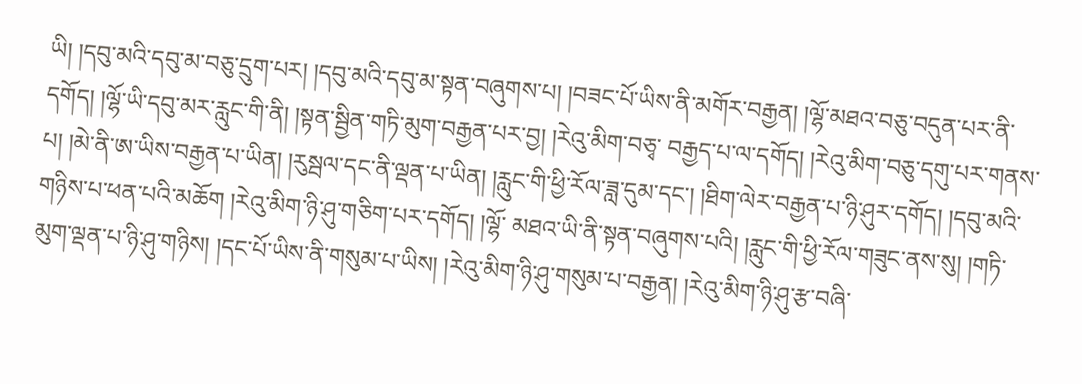ཡི། །དབུ་མའི་དབུ་མ་བཅུ་དྲུག་པར། །དབུ་མའི་དབུ་མ་སྟན་བཞུགས་པ། །བཟང་པོ་ཡིས་ནི་མགོར་བརྒྱན། །ལྷོ་མཐའ་བཅུ་བདུན་པར་ནི་དགོད། །ལྷོ་ཡི་དབུ་མར་རླུང་གི་ནི། །སྟན་སྦྱིན་གཏི་མུག་བརྒྱན་པར་བྱ། །རེའུ་མིག་བཅྭ་ བརྒྱད་པ་ལ་དགོད། །རེའུ་མིག་བཅུ་དགུ་པར་གནས་པ། །མེ་ནི་ཨ་ཡིས་བརྒྱན་པ་ཡིན། །རུསྦལ་དང་ནི་ལྡན་པ་ཡིན། །རླུང་གི་ཕྱི་རོལ་ཟླ་དུམ་དང་། །ཐིག་ལེར་བརྒྱན་པ་ཉི་ཤུར་དགོད། །དབུ་མའི་གཉིས་པ་ཕན་པའི་མཆོག །རེའུ་མིག་ཉི་ཤུ་གཅིག་པར་དགོད། །ལྷོ་ མཐའ་ཡི་ནི་སྟན་བཞུགས་པའི། །རླུང་གི་ཕྱི་རོལ་གཟུང་ནས་སུ། །གཏི་མུག་ལྡན་པ་ཉི་ཤུ་གཉིས། །དང་པོ་ཡིས་ནི་གསུམ་པ་ཡིས། །རེའུ་མིག་ཉི་ཤུ་གསུམ་པ་བརྒྱན། །རེའུ་མིག་ཉི་ཤུ་རྩ་བཞི་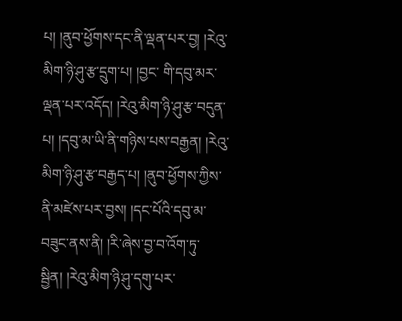པ། །ནུབ་ཕྱོགས་དང་ནི་ལྡན་པར་བྱ། །རེའུ་མིག་ཉི་ཤུ་རྩ་དྲུག་པ། །བྱང་ གི་དབུ་མར་ལྡན་པར་འདོད། །རེའུ་མིག་ཉི་ཤུ་རྩ་བདུན་པ། །དབུ་མ་ཡི་ནི་གཉིས་པས་བརྒྱན། །རེའུ་མིག་ཉི་ཤུ་རྩ་བརྒྱད་པ། །ནུབ་ཕྱོགས་ཀྱིས་ནི་མཛེས་པར་བྱས། །དང་པོའི་དབུ་མ་བཟུང་ནས་ནི། །རི་ཞེས་བྱ་བ་འོག་ཏུ་སྦྱིན། །རེའུ་མིག་ཉི་ཤུ་དགུ་པར་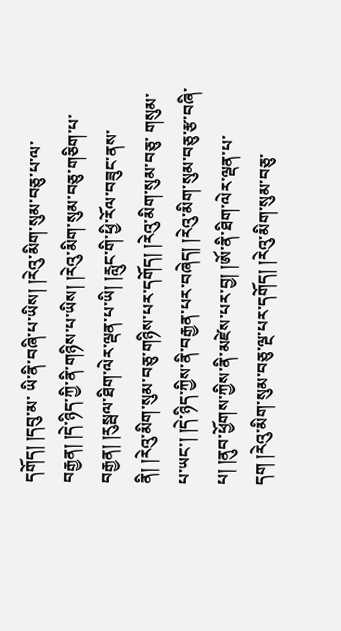དགོད། །དབུ་མ་ ཡི་ནི་བཞི་པ་ཡིས། །རེའུ་མིག་སུམ་བཅུ་པ་ལ་བརྒྱན། །དེ་ཉིད་ཀྱི་ནི་གཉིས་པ་ཡིས། །རེའུ་མིག་སུམ་བཅུ་གཅིག་པ་བརྒྱན། །རུསྦལ་ཐིག་ལེར་ལྡན་པ་ཡི། །རླུང་གི་ཕྱི་རོལ་བཟུང་ནས་ནི། །རེའུ་མིག་སུམ་བཅུ་གཉིས་པར་དགོད། །རེའུ་མིག་སུམ་བཅུ་ གསུམ་པ་ཡང་། །དེ་ཉིད་ཀྱིས་ནི་བརྒྱན་པར་བཞེད། །རེའུ་མིག་སུམ་བཅུ་རྩ་བཞི་པ། །ནུབ་ཕྱོགས་ཀྱིས་ནི་མཛེས་པར་བྱ། །ཨོ་ནི་ཐིག་ལེར་ལྡན་པ་དག །རེའུ་མིག་སུམ་བཅུ་ལྔ་པར་དགོད། །རེའུ་མིག་སུམ་བཅུ་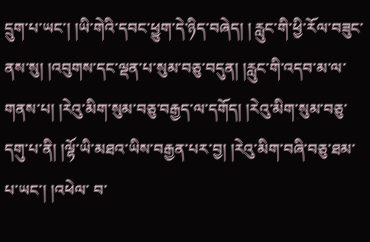དྲུག་པ་ཡང་། །ཡི་གེའི་དབང་ཕྱུག་དེ་ཉིད་བཞེད། ། རླུང་གི་ཕྱི་རོལ་བཟུང་ནས་སུ། །འབུགས་དང་ལྡན་པ་སུམ་བཅུ་བདུན། །རླུང་གི་འདབ་མ་ལ་གནས་པ། །རེའུ་མིག་སུམ་བཅུ་བརྒྱད་ལ་དགོད། །རེའུ་མིག་སུམ་བཅུ་དགུ་པ་ནི། །ལྷོ་ཡི་མཐའ་ཡིས་བརྒྱན་པར་བྱ། །རེའུ་མིག་བཞི་བཅུ་ཐམ་པ་ཡང་། །འཕེལ་ བ་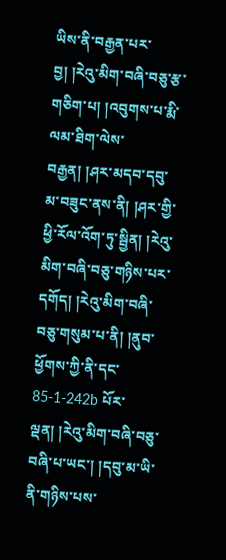ཡིས་ནི་བརྒྱན་པར་བྱ། །རེའུ་མིག་བཞི་བཅུ་རྩ་གཅིག་པ། །འབུགས་པ་རྨི་ལམ་ཐིག་ལེས་བརྒྱན། །ཤར་མདབ་དབུ་མ་བཟུང་ནས་ནི། །ཤར་གྱི་ཕྱི་རོལ་འོག་ཏུ་སྦྱིན། །རེའུ་མིག་བཞི་བཅུ་གཉིས་པར་དགོད། །རེའུ་མིག་བཞི་བཅུ་གསུམ་པ་ནི། །ནུབ་ཕྱོགས་ཀྱི་ནི་དང་ 85-1-242b པོར་ལྡན། །རེའུ་མིག་བཞི་བཅུ་བཞི་པ་ཡང་། །དབུ་མ་ཡི་ནི་གཉིས་པས་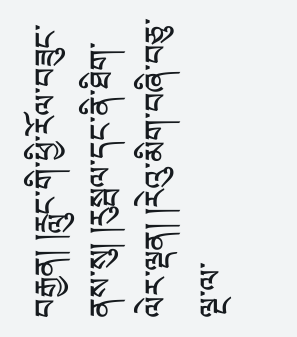བརྒྱན། །རླུང་གི་ཕྱི་རོལ་བཟུང་ནས་སུ། །རུསྦལ་དང་ནི་ཐིག་ལེར་ལྡན། །རེའུ་མིག་བཞི་བཅུ་ལྔ་ལ་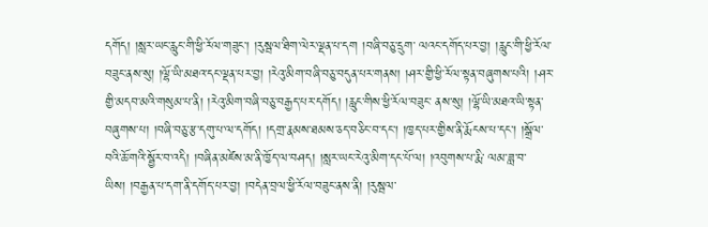དགོད། །སླར་ཡང་རླུང་གི་ཕྱི་རོལ་གཟུང་། །རུསྦལ་ཐིག་ལེར་ལྡན་པ་དག །བཞི་བཅུ་དྲུག་ ལའང་དགོད་པར་བྱ། །རླུང་གི་ཕྱི་རོལ་བཟུང་ནས་སུ། །ལྷོ་ཡི་མཐའ་དང་ལྡན་པར་བྱ། །རེའུ་མིག་བཞི་བཅུ་བདུན་པར་གནས། །ཤར་གྱི་ཕྱི་རོལ་སྟན་བཞུགས་པའི། །ཤར་གྱི་མདབ་མའི་གསུམ་པ་ནི། །རེའུ་མིག་བཞི་བཅུ་བརྒྱད་པར་དགོད། །རླུང་གིས་ཕྱི་རོལ་བཟུང་ ནས་སུ། །ལྷོ་ཡི་མཐའ་ཡི་སྟན་བཞུགས་པ། །བཞི་བཅུ་རྩ་དགུ་པ་ལ་དགོད། །དགྲ་རྣམས་ཐམས་ཅད་བཅིང་བ་དང་། །ཁྱད་པར་གྱིས་ནི་རྨོངས་པ་དང་། །སྒྲོལ་བའི་ཆོ་གའི་སྦྱོར་བ་འདི། །བཞིན་མཛེས་མ་ནི་ཁྱོད་ལ་བཤད། །སླར་ཡང་རེའུ་མིག་དང་པོ་ལ། །འབུགས་པ་རྨི་ ལམ་ཟླ་བ་ཡིས། །བརྒྱན་པ་དག་ནི་དགོད་པར་བྱ། །བདེན་བྲལ་ཕྱི་རོལ་བཟུང་ནས་ནི། །རུསྦལ་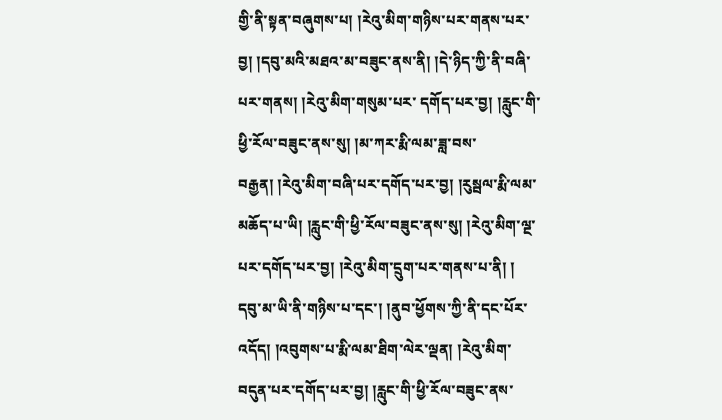གྱི་ནི་སྟན་བཞུགས་པ། །རེའུ་མིག་གཉིས་པར་གནས་པར་བྱ། །དབུ་མའི་མཐའ་མ་བཟུང་ནས་ནི། །དེ་ཉིད་ཀྱི་ནི་བཞི་པར་གནས། །རེའུ་མིག་གསུམ་པར་ དགོད་པར་བྱ། །རླུང་གི་ཕྱི་རོལ་བཟུང་ནས་སུ། །མ་ཀར་རྨི་ལམ་ཟླ་བས་བརྒྱན། །རེའུ་མིག་བཞི་པར་དགོད་པར་བྱ། །རུསྦལ་རྨི་ལམ་མཆོད་པ་ཡི། །རླུང་གི་ཕྱི་རོལ་བཟུང་ནས་སུ། །རེའུ་མིག་ལྔ་པར་དགོད་པར་བྱ། །རེའུ་མིག་དྲུག་པར་གནས་པ་ནི། ། དབུ་མ་ཡི་ནི་གཉིས་པ་དང་། །ནུབ་ཕྱོགས་ཀྱི་ནི་དང་པོར་འདོད། །འབུགས་པ་རྨི་ལམ་ཐིག་ལེར་ལྡན། །རེའུ་མིག་བདུན་པར་དགོད་པར་བྱ། །རླུང་གི་ཕྱི་རོལ་བཟུང་ནས་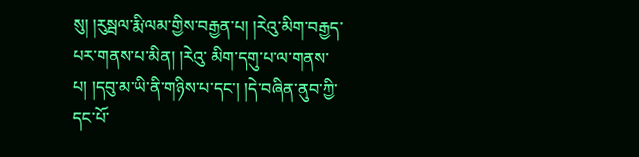སུ། །རུསྦལ་རྨི་ལམ་གྱིས་བརྒྱན་པ། །རེའུ་མིག་བརྒྱད་པར་གནས་པ་མིན། །རེའུ་ མིག་དགུ་པ་ལ་གནས་པ། །དབུ་མ་ཡི་ནི་གཉིས་པ་དང་། །དེ་བཞིན་ནུབ་ཀྱི་དང་པོ་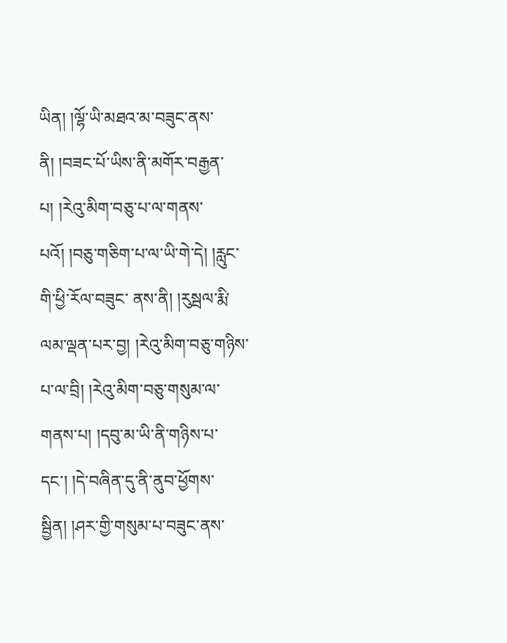ཡིན། །ལྷོ་ཡི་མཐའ་མ་བཟུང་ནས་ནི། །བཟང་པོ་ཡིས་ནི་མགོར་བརྒྱན་པ། །རེའུ་མིག་བཅུ་པ་ལ་གནས་པའོ། །བཅུ་གཅིག་པ་ལ་ཡི་གེ་དེ། །རླུང་གི་ཕྱི་རོལ་བཟུང་ ནས་ནི། །རུསྦལ་རྨི་ལམ་ལྡན་པར་བྱ། །རེའུ་མིག་བཅུ་གཉིས་པ་ལ་བྲི། །རེའུ་མིག་བཅུ་གསུམ་ལ་གནས་པ། །དབུ་མ་ཡི་ནི་གཉིས་པ་དང་། །དེ་བཞིན་དུ་ནི་ནུབ་ཕྱོགས་སྦྱིན། །ཤར་གྱི་གསུམ་པ་བཟུང་ནས་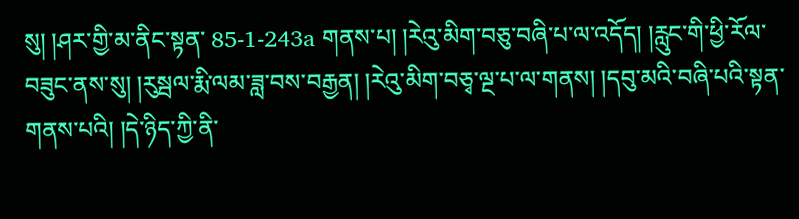སུ། །ཤར་གྱི་མ་ནིང་སྟན་ 85-1-243a གནས་པ། །རེའུ་མིག་བཅུ་བཞི་པ་ལ་འདོད། །རླུང་གི་ཕྱི་རོལ་བཟུང་ནས་སུ། །རུསྦལ་རྨི་ལམ་ཟླ་བས་བརྒྱན། །རེའུ་མིག་བཅྭ་ལྔ་པ་ལ་གནས། །དབུ་མའི་བཞི་པའི་སྟན་གནས་པའི། །དེ་ཉིད་ཀྱི་ནི་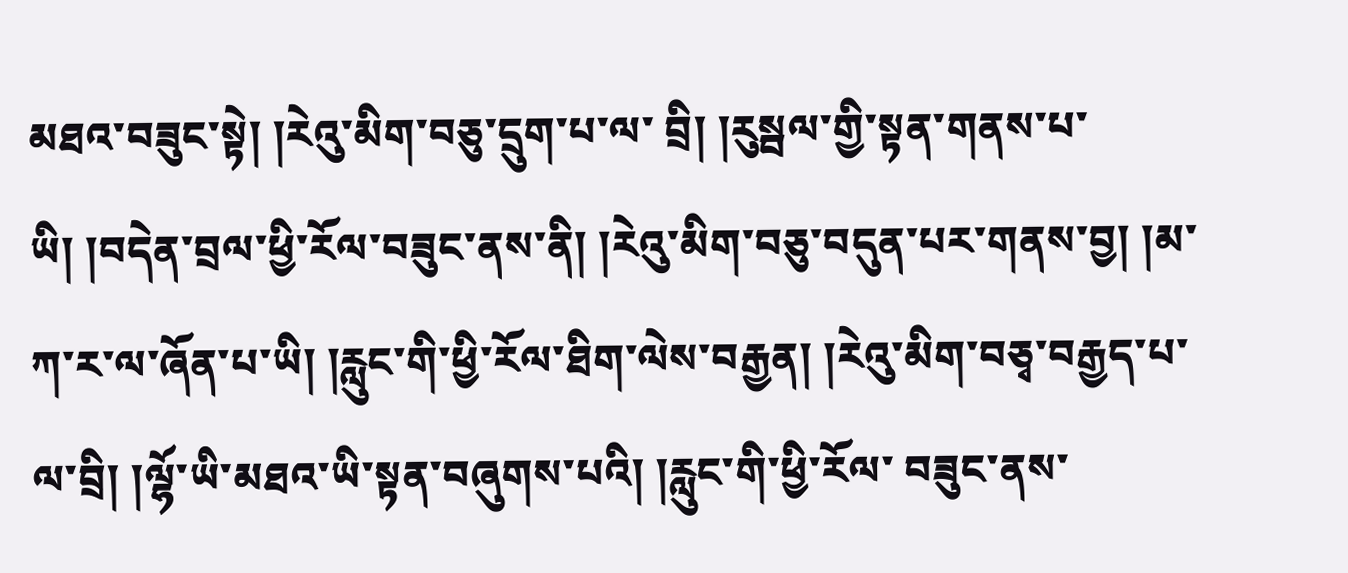མཐའ་བཟུང་སྟེ། །རེའུ་མིག་བཅུ་དྲུག་པ་ལ་ བྲི། །རུསྦལ་གྱི་སྟན་གནས་པ་ཡི། །བདེན་བྲལ་ཕྱི་རོལ་བཟུང་ནས་ནི། །རེའུ་མིག་བཅུ་བདུན་པར་གནས་བྱ། །མ་ཀ་ར་ལ་ཞོན་པ་ཡི། །རླུང་གི་ཕྱི་རོལ་ཐིག་ལེས་བརྒྱན། །རེའུ་མིག་བཅྭ་བརྒྱད་པ་ལ་བྲི། །ལྷོ་ཡི་མཐའ་ཡི་སྟན་བཞུགས་པའི། །རླུང་གི་ཕྱི་རོལ་ བཟུང་ནས་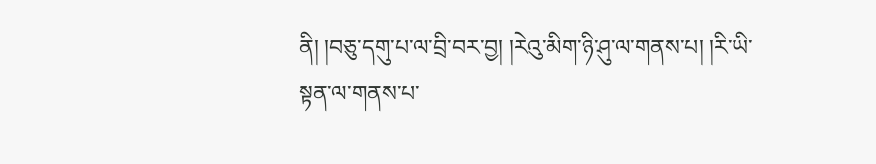ནི། །བཅུ་དགུ་པ་ལ་བྲི་བར་བྱ། །རེའུ་མིག་ཉི་ཤུ་ལ་གནས་པ། །རི་ཡི་སྟན་ལ་གནས་པ་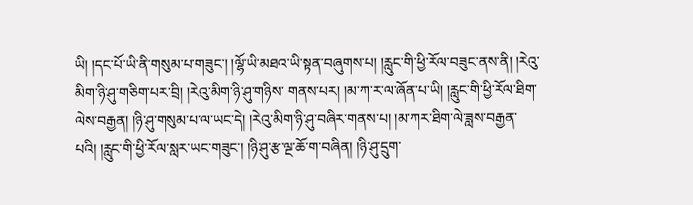ཡི། །དང་པོ་ཡི་ནི་གསུམ་པ་གཟུང་། །ལྷོ་ཡི་མཐའ་ཡི་སྟན་བཞུགས་པ། །རླུང་གི་ཕྱི་རོལ་བཟུང་ནས་ནི། །རེའུ་མིག་ཉི་ཤུ་གཅིག་པར་བྲི། །རེའུ་མིག་ཉི་ཤུ་གཉིས་ གནས་པར། །མ་ཀ་ར་ལ་ཞོན་པ་ཡི། །རླུང་གི་ཕྱི་རོལ་ཐིག་ལེས་བརྒྱན། །ཉི་ཤུ་གསུམ་པ་ལ་ཡང་དེ། །རེའུ་མིག་ཉི་ཤུ་བཞིར་གནས་པ། །མ་ཀར་ཐིག་ལེ་ཟླས་བརྒྱན་པའི། །རླུང་གི་ཕྱི་རོལ་སླར་ཡང་གཟུང་། །ཉི་ཤུ་རྩ་ལྔ་ཆོ་ག་བཞིན། །ཉི་ཤུ་དྲུག་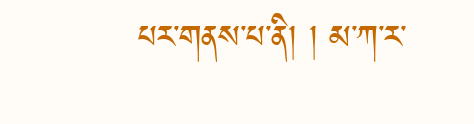པར་གནས་པ་ནི། ། མ་ཀ་ར་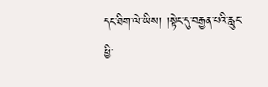དང་ཐིག་ལེ་ཡིས། །སྟེང་དུ་བརྒྱན་པའི་རླུང་ཕྱི་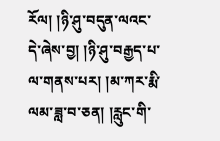རོལ། །ཉི་ཤུ་བདུན་ལའང་དེ་ཞེས་བྱ། །ཉི་ཤུ་བརྒྱད་པ་ལ་གནས་པར། །མ་ཀར་རྨི་ལམ་ཟླ་བ་ཅན། །རླུང་གི་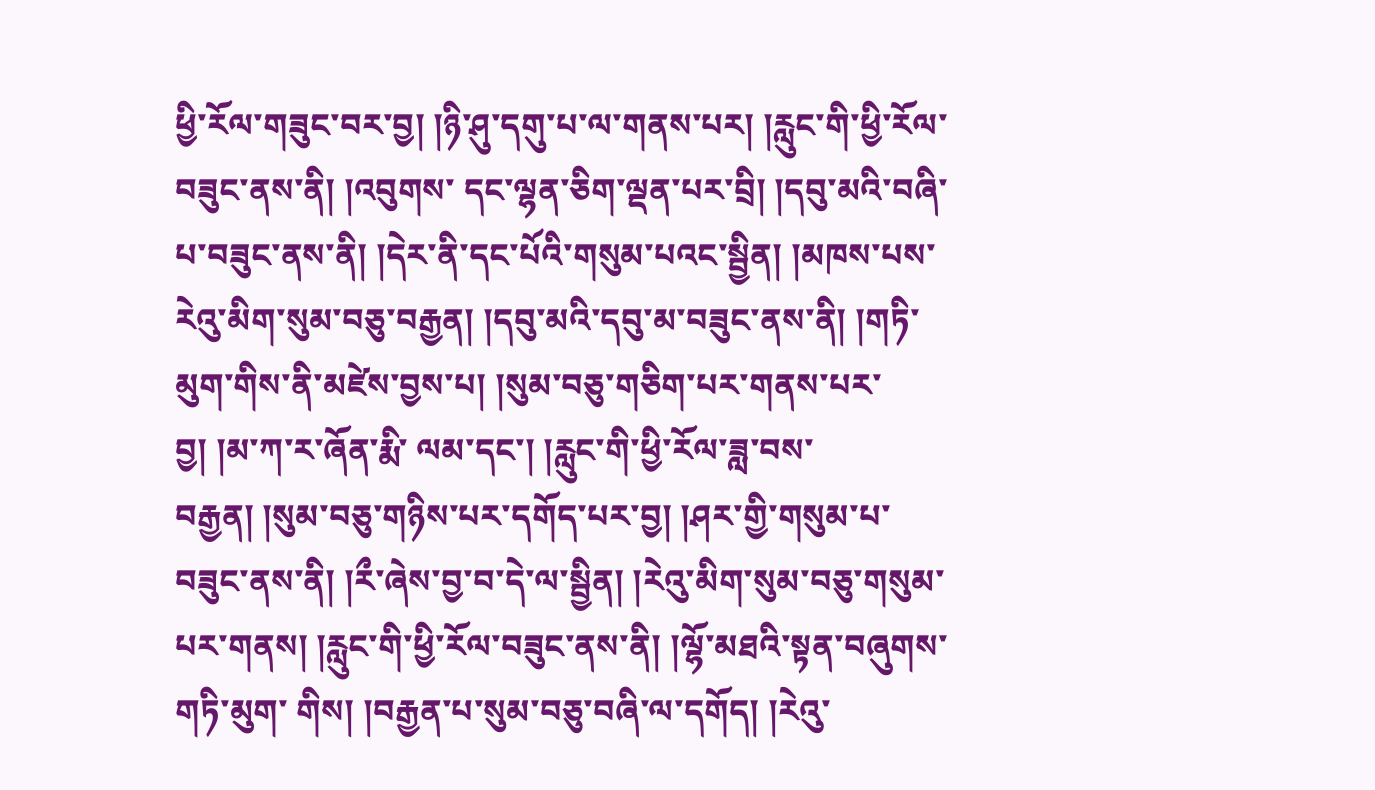ཕྱི་རོལ་གཟུང་བར་བྱ། །ཉི་ཤུ་དགུ་པ་ལ་གནས་པར། །རླུང་གི་ཕྱི་རོལ་བཟུང་ནས་ནི། །འབུགས་ དང་ལྷན་ཅིག་ལྡན་པར་བྲི། །དབུ་མའི་བཞི་པ་བཟུང་ནས་ནི། །དེར་ནི་དང་པོའི་གསུམ་པའང་སྦྱིན། །མཁས་པས་རེའུ་མིག་སུམ་བཅུ་བརྒྱན། །དབུ་མའི་དབུ་མ་བཟུང་ནས་ནི། །གཏི་མུག་གིས་ནི་མཛེས་བྱས་པ། །སུམ་བཅུ་གཅིག་པར་གནས་པར་བྱ། །མ་ཀ་ར་ཞོན་རྨི་ ལམ་དང་། །རླུང་གི་ཕྱི་རོལ་ཟླ་བས་བརྒྱན། །སུམ་བཅུ་གཉིས་པར་དགོད་པར་བྱ། །ཤར་གྱི་གསུམ་པ་བཟུང་ནས་ནི། །རྀ་ཞེས་བྱ་བ་དེ་ལ་སྦྱིན། །རེའུ་མིག་སུམ་བཅུ་གསུམ་པར་གནས། །རླུང་གི་ཕྱི་རོལ་བཟུང་ནས་ནི། །ལྷོ་མཐའི་སྟན་བཞུགས་གཏི་མུག་ གིས། །བརྒྱན་པ་སུམ་བཅུ་བཞི་ལ་དགོད། །རེའུ་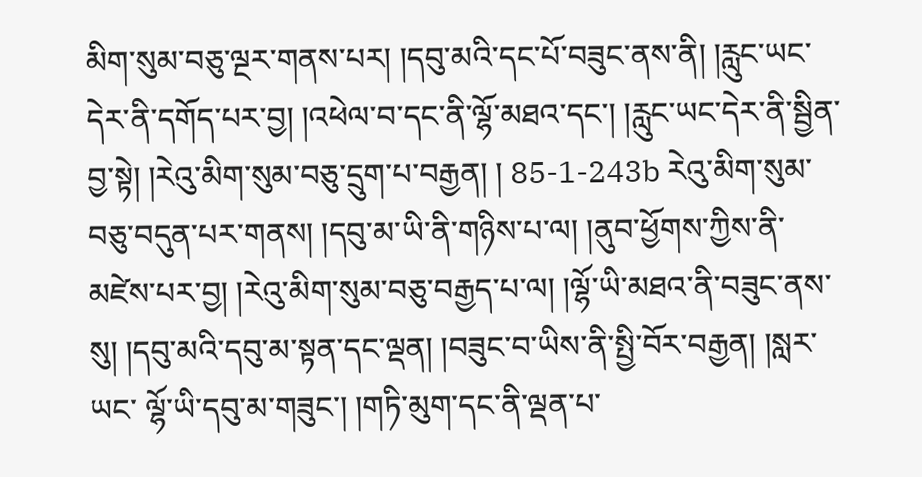མིག་སུམ་བཅུ་ལྔར་གནས་པར། །དབུ་མའི་དང་པོ་བཟུང་ནས་ནི། །རླུང་ཡང་དེར་ནི་དགོད་པར་བྱ། །འཕེལ་བ་དང་ནི་ལྷོ་མཐའ་དང་། །རླུང་ཡང་དེར་ནི་སྦྱིན་བྱ་སྟེ། །རེའུ་མིག་སུམ་བཅུ་དྲུག་པ་བརྒྱན། ། 85-1-243b རེའུ་མིག་སུམ་བཅུ་བདུན་པར་གནས། །དབུ་མ་ཡི་ནི་གཉིས་པ་ལ། །ནུབ་ཕྱོགས་ཀྱིས་ནི་མཛེས་པར་བྱ། །རེའུ་མིག་སུམ་བཅུ་བརྒྱད་པ་ལ། །ལྷོ་ཡི་མཐའ་ནི་བཟུང་ནས་སུ། །དབུ་མའི་དབུ་མ་སྟན་དང་ལྡན། །བཟུང་བ་ཡིས་ནི་སྤྱི་བོར་བརྒྱན། །སླར་ཡང་ ལྷོ་ཡི་དབུ་མ་གཟུང་། །གཏི་མུག་དང་ནི་ལྡན་པ་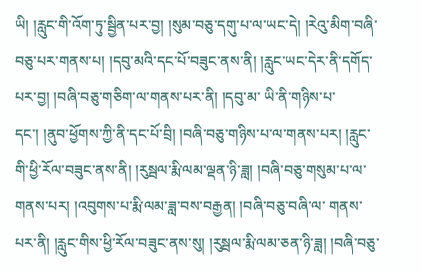ཡི། །རླུང་གི་འོག་ཏུ་སྦྱིན་པར་བྱ། །སུམ་བཅུ་དགུ་པ་ལ་ཡང་དེ། །རེའུ་མིག་བཞི་བཅུ་པར་གནས་པ། །དབུ་མའི་དང་པོ་བཟུང་ནས་ནི། །རླུང་ཡང་དེར་ནི་དགོད་པར་བྱ། །བཞི་བཅུ་གཅིག་ལ་གནས་པར་ནི། །དབུ་མ་ ཡི་ནི་གཉིས་པ་དང་། །ནུབ་ཕྱོགས་ཀྱི་ནི་དང་པོ་བྲི། །བཞི་བཅུ་གཉིས་པ་ལ་གནས་པར། །རླུང་གི་ཕྱི་རོལ་བཟུང་ནས་ནི། །རུསྦལ་རྨི་ལམ་ལྡན་ཉི་ཟླ། །བཞི་བཅུ་གསུམ་པ་ལ་གནས་པར། །འབུགས་པ་རྨི་ལམ་ཟླ་བས་བརྒྱན། །བཞི་བཅུ་བཞི་ལ་ གནས་པར་ནི། །རླུང་གིས་ཕྱི་རོལ་བཟུང་ནས་སུ། །རུསྦལ་རྨི་ལམ་ཅན་ཉི་ཟླ། །བཞི་བཅུ་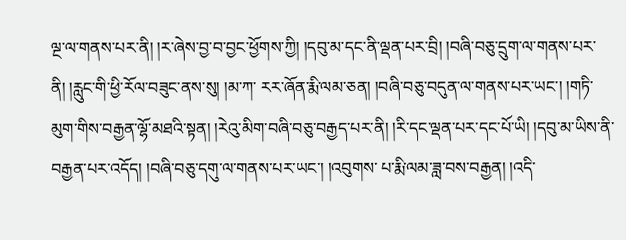ལྔ་ལ་གནས་པར་ནི། །ར་ཞེས་བྱ་བ་བྱང་ཕྱོགས་ཀྱི། །དབུ་མ་དང་ནི་ལྡན་པར་བྲི། །བཞི་བཅུ་དྲུག་ལ་གནས་པར་ནི། །རླུང་གི་ཕྱི་རོལ་བཟུང་ནས་སུ། །མ་ཀ་ རར་ཞོན་རྨི་ལམ་ཅན། །བཞི་བཅུ་བདུན་ལ་གནས་པར་ཡང་། །གཏི་མུག་གིས་བརྒྱན་ལྷོ་མཐའི་སྟན། །རེའུ་མིག་བཞི་བཅུ་བརྒྱད་པར་ནི། །རི་དང་ལྡན་པར་དང་པོ་ཡི། །དབུ་མ་ཡིས་ནི་བརྒྱན་པར་འདོད། །བཞི་བཅུ་དགུ་ལ་གནས་པར་ཡང་། །འབུགས་ པ་རྨི་ལམ་ཟླ་བས་བརྒྱན། །འདི་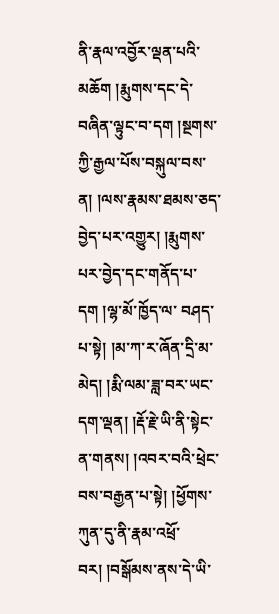ནི་རྣལ་འབྱོར་ལྡན་པའི་མཆོག །རྨུགས་དང་དེ་བཞིན་ལྟུང་བ་དག །སྔགས་ཀྱི་རྒྱལ་པོས་བསྐུལ་བས་ན། །ལས་རྣམས་ཐམས་ཅད་བྱེད་པར་འགྱུར། །རྨུགས་པར་བྱེད་དང་གནོད་པ་དག །ལྷ་མོ་ཁྱོད་ལ་ བཤད་པ་སྟེ། །མ་ཀ་ར་ཞོན་དྲི་མ་མེད། །རྨི་ལམ་ཟླ་བར་ཡང་དག་ལྡན། །རྡོ་རྗེ་ཡི་ནི་སྟེང་ན་གནས། །འབར་བའི་ཕྲེང་བས་བརྒྱན་པ་སྟེ། །ཕྱོགས་ཀུན་དུ་ནི་རྣམ་འཕྲོ་བར། །བསྒོམས་ནས་དེ་ཡི་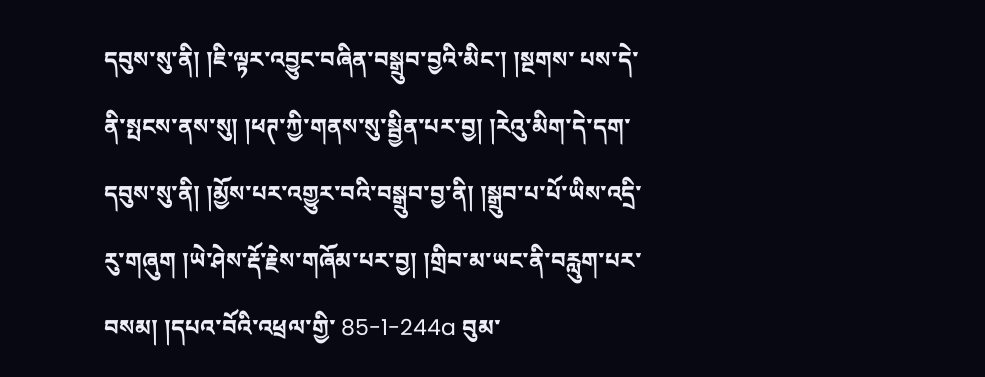དབུས་སུ་ནི། །ཇི་ལྟར་འབྱུང་བཞིན་བསྒྲུབ་བྱའི་མིང་། །སྔགས་ པས་དེ་ནི་སྤངས་ནས་སུ། །ཕཊ་ཀྱི་གནས་སུ་སྦྱིན་པར་བྱ། །རེའུ་མིག་དེ་དག་དབུས་སུ་ནི། །མྱོས་པར་འགྱུར་བའི་བསྒྲུབ་བྱ་ནི། །སྒྲུབ་པ་པོ་ཡིས་འདྲི་རུ་གཞུག །ཡེ་ཤེས་རྡོ་རྗེས་གཞོམ་པར་བྱ། །གྲིབ་མ་ཡང་ནི་བརླུག་པར་བསམ། །དཔའ་བོའི་འཕྲལ་གྱི་ 85-1-244a བུམ་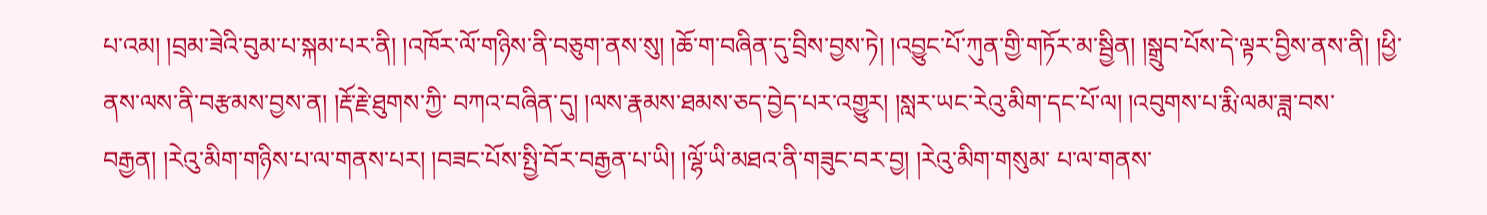པ་འམ། །བྲམ་ཟེའི་བུམ་པ་སྐམ་པར་ནི། །འཁོར་ལོ་གཉིས་ནི་བཅུག་ནས་སུ། །ཆོ་ག་བཞིན་དུ་བྲིས་བྱས་ཏེ། །འབྱུང་པོ་ཀུན་གྱི་གཏོར་མ་སྦྱིན། །སྒྲུབ་པོས་དེ་ལྟར་བྱིས་ནས་ནི། །ཕྱི་ནས་ལས་ནི་བརྩམས་བྱས་ན། །རྡོ་རྗེ་ཐུགས་ཀྱི་ བཀའ་བཞིན་དུ། །ལས་རྣམས་ཐམས་ཅད་བྱེད་པར་འགྱུར། །སླར་ཡང་རེའུ་མིག་དང་པོ་ལ། །འབུགས་པ་རྨི་ལམ་ཟླ་བས་བརྒྱན། །རེའུ་མིག་གཉིས་པ་ལ་གནས་པར། །བཟང་པོས་སྤྱི་བོར་བརྒྱན་པ་ཡི། །ལྷོ་ཡི་མཐའ་ནི་གཟུང་བར་བྱ། །རེའུ་མིག་གསུམ་ པ་ལ་གནས་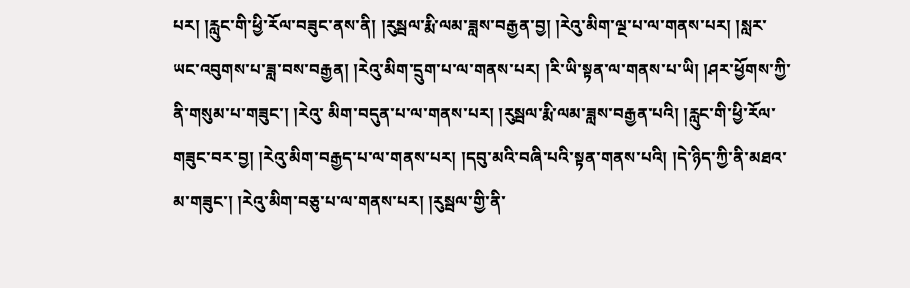པར། །རླུང་གི་ཕྱི་རོལ་བཟུང་ནས་ནི། །རུསྦལ་རྨི་ལམ་ཟླས་བརྒྱན་བྱ། །རེའུ་མིག་ལྔ་པ་ལ་གནས་པར། །སླར་ཡང་འབུགས་པ་ཟླ་བས་བརྒྱན། །རེའུ་མིག་དྲུག་པ་ལ་གནས་པར། །རི་ཡི་སྟན་ལ་གནས་པ་ཡི། །ཤར་ཕྱོགས་ཀྱི་ནི་གསུམ་པ་གཟུང་། །རེའུ་ མིག་བདུན་པ་ལ་གནས་པར། །རུསྦལ་རྨི་ལམ་ཟླས་བརྒྱན་པའི། །རླུང་གི་ཕྱི་རོལ་གཟུང་བར་བྱ། །རེའུ་མིག་བརྒྱད་པ་ལ་གནས་པར། །དབུ་མའི་བཞི་པའི་སྟན་གནས་པའི། །དེ་ཉིད་ཀྱི་ནི་མཐའ་མ་གཟུང་། །རེའུ་མིག་བཅུ་པ་ལ་གནས་པར། །རུསྦལ་གྱི་ནི་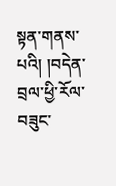སྟན་གནས་ པའི། །བདེན་བྲལ་ཕྱི་རོལ་བཟུང་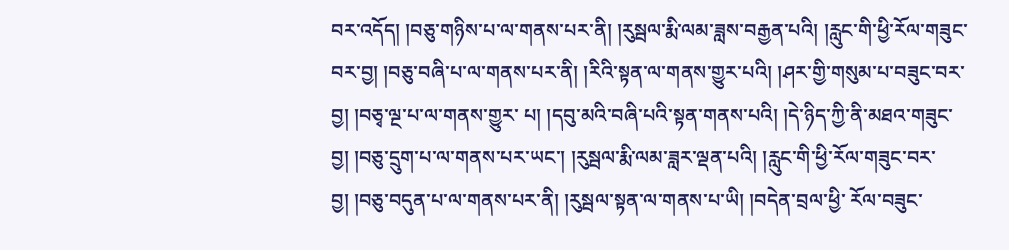བར་འདོད། །བཅུ་གཉིས་པ་ལ་གནས་པར་ནི། །རུསྦལ་རྨི་ལམ་ཟླས་བརྒྱན་པའི། །རླུང་གི་ཕྱི་རོལ་གཟུང་བར་བྱ། །བཅུ་བཞི་པ་ལ་གནས་པར་ནི། །རིའི་སྟན་ལ་གནས་གྱུར་པའི། །ཤར་གྱི་གསུམ་པ་བཟུང་བར་བྱ། །བཅྭ་ལྔ་པ་ལ་གནས་གྱུར་ པ། །དབུ་མའི་བཞི་པའི་སྟན་གནས་པའི། །དེ་ཉིད་ཀྱི་ནི་མཐའ་གཟུང་བྱ། །བཅུ་དྲུག་པ་ལ་གནས་པར་ཡང་། །རུསྦལ་རྨི་ལམ་ཟླར་ལྡན་པའི། །རླུང་གི་ཕྱི་རོལ་གཟུང་བར་བྱ། །བཅུ་བདུན་པ་ལ་གནས་པར་ནི། །རུསྦལ་སྟན་ལ་གནས་པ་ཡི། །བདེན་བྲལ་ཕྱི་ རོལ་བཟུང་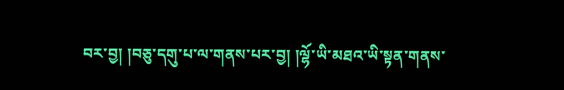བར་བྱ། །བཅུ་དགུ་པ་ལ་གནས་པར་བྱ། །ལྷོ་ཡི་མཐའ་ཡི་སྟན་གནས་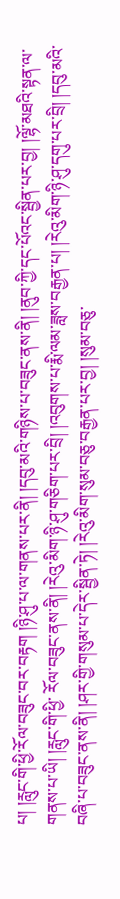པ། །རླུང་གི་ཕྱི་རོལ་བཟུང་བར་བརྟག །ཉི་ཤུ་པ་ལ་གནས་པར་ནི། །དབུ་མའི་གཉིས་པ་བཟུང་ནས་ནི། །ནུབ་ཀྱི་དང་པོའང་སྦྱིན་པར་བྱ། །ལྷོ་མཐའི་སྟན་ལ་གནས་པ་ཡི། །རླུང་གི་ཕྱི་ རོལ་བཟུང་ནས་ནི། །རེའུ་མིག་ཉི་ཤུ་གཅིག་པར་བྲི། །འབུགས་པ་རྨི་ལམ་ཟླས་བརྒྱན་པ། །རེའུ་མིག་ཉི་ཤུ་དགུ་པར་བྲི། །དབུ་མའི་བཞི་པ་བཟུང་ནས་ནི། །ཤར་གྱི་གསུམ་པ་དེར་སྦྱིན་ཏེ། །རེའུ་མིག་སུམ་བཅུ་བརྒྱན་པར་བྱ། །སུམ་བཅུ་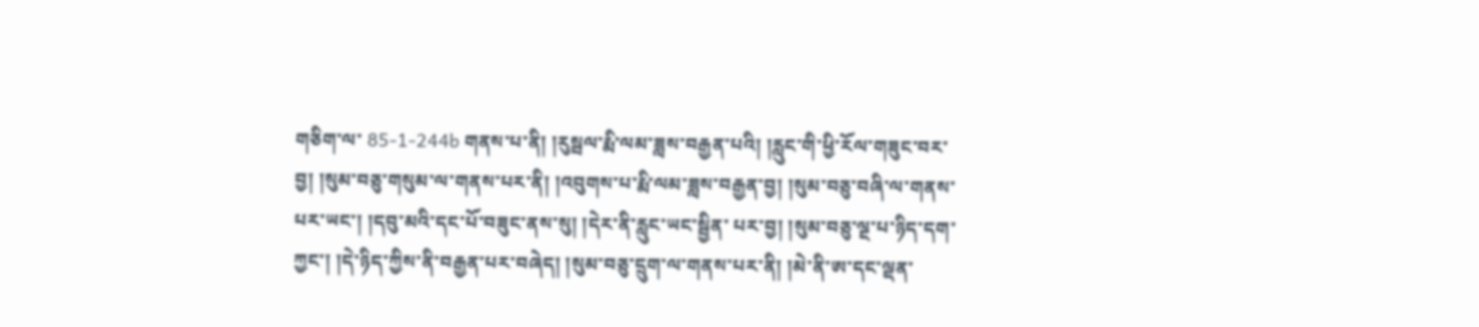གཅིག་ལ་ 85-1-244b གནས་པ་ནི། །རུསྦལ་རྨི་ལམ་ཟླས་བརྒྱན་པའི། །རླུང་གི་ཕྱི་རོལ་གཟུང་བར་བྱ། །སུམ་བཅུ་གསུམ་ལ་གནས་པར་ནི། །འབུགས་པ་རྨི་ལམ་ཟླས་བརྒྱན་བྱ། །སུམ་བཅུ་བཞི་ལ་གནས་པར་ཡང་། །དབུ་མའི་དང་པོ་བཟུང་ནས་སུ། །དེར་ནི་རླུང་ཡང་སྦྱིན་ པར་བྱ། །སུམ་བཅུ་ལྔ་པ་ཉིད་དག་ཀྱང་། །དེ་ཉིད་ཀྱིས་ནི་བརྒྱན་པར་བཞེད། །སུམ་བཅུ་དྲུག་ལ་གནས་པར་ནི། །མེ་ནི་ཨ་དང་ལྡན་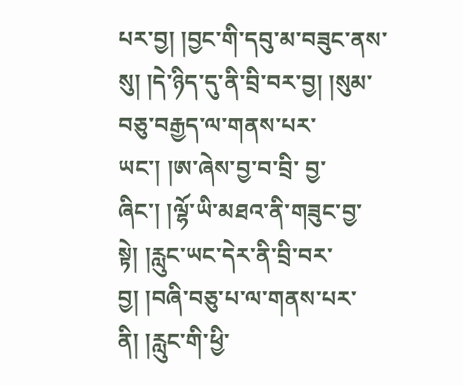པར་བྱ། །བྱང་གི་དབུ་མ་བཟུང་ནས་སུ། །དེ་ཉིད་དུ་ནི་བྲི་བར་བྱ། །སུམ་བཅུ་བརྒྱད་ལ་གནས་པར་ཡང་། །ཨ་ཞེས་བྱ་བ་བྲི་ བྱ་ཞིང་། །ལྷོ་ཡི་མཐའ་ནི་གཟུང་བྱ་སྟེ། །རླུང་ཡང་དེར་ནི་བྲི་བར་བྱ། །བཞི་བཅུ་པ་ལ་གནས་པར་ནི། །རླུང་གི་ཕྱི་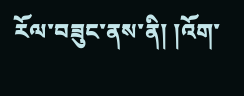རོལ་བཟུང་ནས་ནི། །འོག་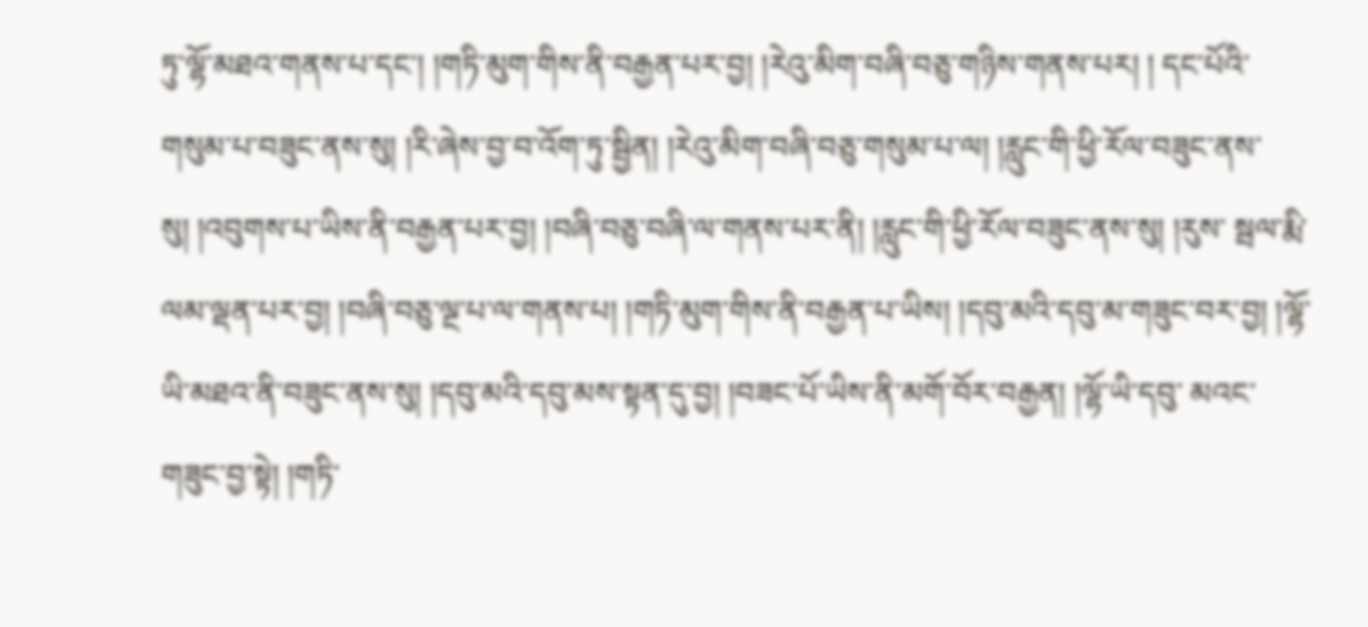ཏུ་ལྷོ་མཐའ་གནས་པ་དང་། །གཏི་མུག་གིས་ནི་བརྒྱན་པར་བྱ། །རེའུ་མིག་བཞི་བཅུ་གཉིས་གནས་པར། ། དང་པོའི་གསུམ་པ་བཟུང་ནས་སུ། །རི་ཞེས་བྱ་བ་འོག་ཏུ་སྦྱིན། །རེའུ་མིག་བཞི་བཅུ་གསུམ་པ་ལ། །རླུང་གི་ཕྱི་རོལ་བཟུང་ནས་སུ། །འབུགས་པ་ཡིས་ནི་བརྒྱན་པར་བྱ། །བཞི་བཅུ་བཞི་ལ་གནས་པར་ནི། །རླུང་གི་ཕྱི་རོལ་བཟུང་ནས་སུ། །རུས་ སྦལ་རྨི་ལམ་ལྡན་པར་བྱ། །བཞི་བཅུ་ལྔ་པ་ལ་གནས་པ། །གཏི་མུག་གིས་ནི་བརྒྱན་པ་ཡིས། །དབུ་མའི་དབུ་མ་གཟུང་བར་བྱ། །ལྷོ་ཡི་མཐའ་ནི་བཟུང་ནས་སུ། །དབུ་མའི་དབུ་མས་སྟན་དུ་བྱ། །བཟང་པོ་ཡིས་ནི་མགོ་བོར་བརྒྱན། །ལྷོ་ཡི་དབུ་ མའང་གཟུང་བྱ་སྟེ། །གཏི་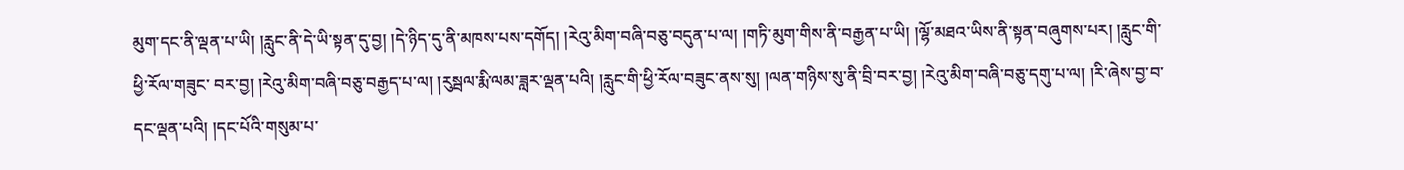མུག་དང་ནི་ལྡན་པ་ཡི། །རླུང་ནི་དེ་ཡི་སྟན་དུ་བྱ། །དེ་ཉིད་དུ་ནི་མཁས་པས་དགོད། །རེའུ་མིག་བཞི་བཅུ་བདུན་པ་ལ། །གཏི་མུག་གིས་ནི་བརྒྱན་པ་ཡི། །ལྷོ་མཐའ་ཡིས་ནི་སྟན་བཞུགས་པར། །རླུང་གི་ཕྱི་རོལ་གཟུང་ བར་བྱ། །རེའུ་མིག་བཞི་བཅུ་བརྒྱད་པ་ལ། །རུསྦལ་རྨི་ལམ་ཟླར་ལྡན་པའི། །རླུང་གི་ཕྱི་རོལ་བཟུང་ནས་སུ། །ལན་གཉིས་སུ་ནི་བྲི་བར་བྱ། །རེའུ་མིག་བཞི་བཅུ་དགུ་པ་ལ། །རི་ཞེས་བྱ་བ་དང་ལྡན་པའི། །དང་པོའི་གསུམ་པ་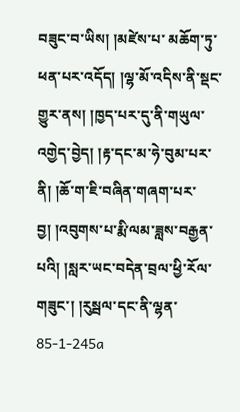བཟུང་བ་ཡིས། །མཛེས་པ་ མཆོག་ཏུ་ཕན་པར་འདོད། །ལྷ་མོ་འདིས་ནི་སྡང་གྱུར་ནས། །ཁྱད་པར་དུ་ནི་གཡུལ་འགྱེད་བྱེད། །རྟ་དང་མ་ཧེ་བུམ་པར་ནི། །ཆོ་ག་ཇི་བཞིན་གཞག་པར་བྱ། །འབུགས་པ་རྨི་ལམ་ཟླས་བརྒྱན་པའི། །སླར་ཡང་བདེན་བྲལ་ཕྱི་རོལ་གཟུང་། །རུསྦལ་དང་ནི་ལྷན་ 85-1-245a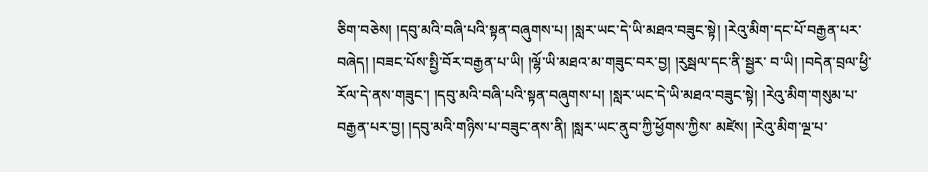ཅིག་བཅེས། །དབུ་མའི་བཞི་པའི་སྟན་བཞུགས་པ། །སླར་ཡང་དེ་ཡི་མཐའ་བཟུང་སྟེ། །རེའུ་མིག་དང་པོ་བརྒྱན་པར་བཞེད། །བཟང་པོས་སྤྱི་བོར་བརྒྱན་པ་ཡི། །ལྷོ་ཡི་མཐའ་མ་གཟུང་བར་བྱ། །རུསྦལ་དང་ནི་སྦྱར་ བ་ཡི། །བདེན་བྲལ་ཕྱི་རོལ་དེ་ནས་གཟུང་། །དབུ་མའི་བཞི་པའི་སྟན་བཞུགས་པ། །སླར་ཡང་དེ་ཡི་མཐའ་བཟུང་སྟེ། །རེའུ་མིག་གསུམ་པ་བརྒྱན་པར་བྱ། །དབུ་མའི་གཉིས་པ་བཟུང་ནས་ནི། །སླར་ཡང་ནུབ་ཀྱི་ཕྱོགས་ཀྱིས་ མཛེས། །རེའུ་མིག་ལྔ་པ་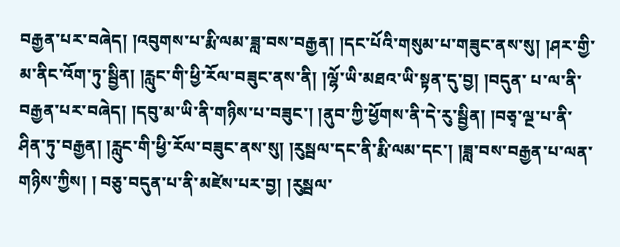བརྒྱན་པར་བཞེད། །འབུགས་པ་རྨི་ལམ་ཟླ་བས་བརྒྱན། །དང་པོའི་གསུམ་པ་གཟུང་ནས་སུ། །ཤར་གྱི་མ་ནིང་འོག་ཏུ་སྦྱིན། །རླུང་གི་ཕྱི་རོལ་བཟུང་ནས་ནི། །ལྷོ་ཡི་མཐའ་ཡི་སྟན་དུ་བྱ། །བདུན་ པ་ལ་ནི་བརྒྱན་པར་བཞེད། །དབུ་མ་ཡི་ནི་གཉིས་པ་བཟུང་། །ནུབ་ཀྱི་ཕྱོགས་ནི་དེ་རུ་སྦྱིན། །བཅྭ་ལྔ་པ་ནི་ཤིན་ཏུ་བརྒྱན། །རླུང་གི་ཕྱི་རོལ་བཟུང་ནས་སུ། །རུསྦལ་དང་ནི་རྨི་ལམ་དང་། །ཟླ་བས་བརྒྱན་པ་ལན་གཉིས་ཀྱིས། ། བཅུ་བདུན་པ་ནི་མཛེས་པར་བྱ། །རུསྦལ་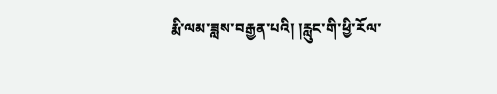རྨི་ལམ་ཟླས་བརྒྱན་པའི། །རླུང་གི་ཕྱི་རོལ་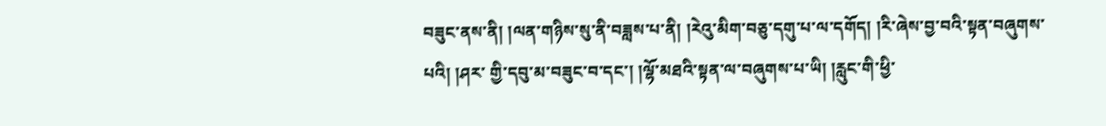བཟུང་ནས་ནི། །ལན་གཉིས་སུ་ནི་བཟླས་པ་ནི། །རེའུ་མིག་བཅུ་དགུ་པ་ལ་དགོད། །རི་ཞེས་བྱ་བའི་སྟན་བཞུགས་པའི། །ཤར་ གྱི་དབུ་མ་བཟུང་བ་དང་། །ལྷོ་མཐའི་སྟན་ལ་བཞུགས་པ་ཡི། །རླུང་གི་ཕྱི་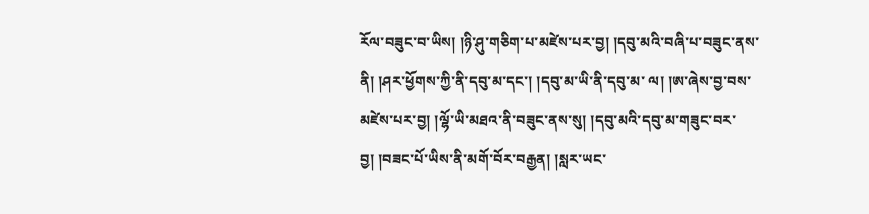རོལ་བཟུང་བ་ཡིས། །ཉི་ཤུ་གཅིག་པ་མཛེས་པར་བྱ། །དབུ་མའི་བཞི་པ་བཟུང་ནས་ནི། །ཤར་ཕྱོགས་ཀྱི་ནི་དབུ་མ་དང་། །དབུ་མ་ཡི་ནི་དབུ་མ་ ལ། །ཨ་ཞེས་བྱ་བས་མཛེས་པར་བྱ། །ལྷོ་ཡི་མཐའ་ནི་བཟུང་ནས་སུ། །དབུ་མའི་དབུ་མ་གཟུང་བར་བྱ། །བཟང་པོ་ཡིས་ནི་མགོ་བོར་བརྒྱན། །སླར་ཡང་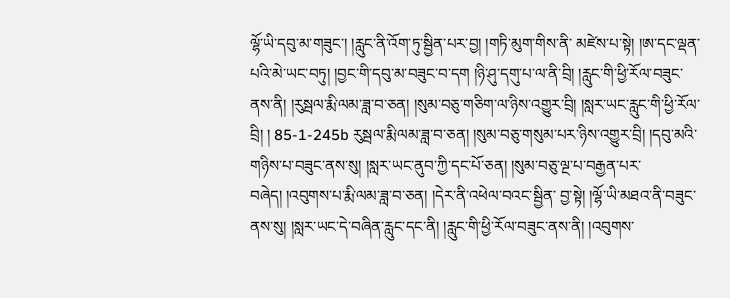ལྷོ་ཡི་དབུ་མ་གཟུང་། །རླུང་ནི་འོག་ཏུ་སྦྱིན་པར་བྱ། །གཏི་མུག་གིས་ནི་ མཛེས་པ་སྟེ། །ཨ་དང་ལྡན་པའི་མེ་ཡང་བཏུ། །བྱང་གི་དབུ་མ་བཟུང་བ་དག །ཉི་ཤུ་དགུ་པ་ལ་ནི་བྲི། །རླུང་གི་ཕྱི་རོལ་བཟུང་ནས་ནི། །རུསྦལ་རྨི་ལམ་ཟླ་བ་ཅན། །སུམ་བཅུ་གཅིག་ལ་ཉིས་འགྱུར་བྲི། །སླར་ཡང་རླུང་གི་ཕྱི་རོལ་བྲི། ། 85-1-245b རུསྦལ་རྨི་ལམ་ཟླ་བ་ཅན། །སུམ་བཅུ་གསུམ་པར་ཉིས་འགྱུར་བྲི། །དབུ་མའི་གཉིས་པ་བཟུང་ནས་སུ། །སླར་ཡང་ནུབ་ཀྱི་དང་པོ་ཅན། །སུམ་བཅུ་ལྔ་པ་བརྒྱན་པར་བཞེད། །འབུགས་པ་རྨི་ལམ་ཟླ་བ་ཅན། །དེར་ནི་འཕེལ་བའང་སྦྱིན་ བྱ་སྟེ། །ལྷོ་ཡི་མཐའ་ནི་བཟུང་ནས་སུ། །སླར་ཡང་དེ་བཞིན་རླུང་དང་ནི། །རླུང་གི་ཕྱི་རོལ་བཟུང་ནས་ནི། །འབུགས་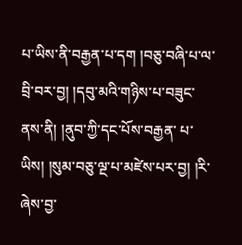པ་ཡིས་ནི་བརྒྱན་པ་དག །བཅུ་བཞི་པ་ལ་བྲི་བར་བྱ། །དབུ་མའི་གཉིས་པ་བཟུང་ནས་ནི། །ནུབ་ཀྱི་དང་པོས་བརྒྱན་ པ་ཡིས། །སུམ་བཅུ་ལྔ་པ་མཛེས་པར་བྱ། །རི་ཞེས་བྱ་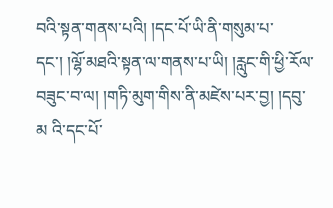བའི་སྟན་གནས་པའི། །དང་པོ་ཡི་ནི་གསུམ་པ་དང་། །ལྷོ་མཐའི་སྟན་ལ་གནས་པ་ཡི། །རླུང་གི་ཕྱི་རོལ་བཟུང་བ་ལ། །གཏི་མུག་གིས་ནི་མཛེས་པར་བྱ། །དབུ་མ འི་དང་པོ་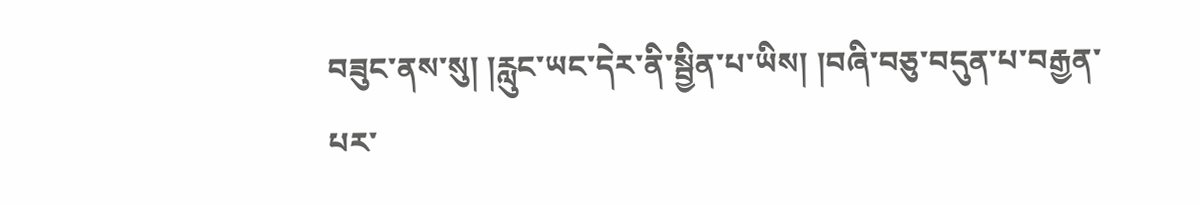བཟུང་ནས་སུ། །རླུང་ཡང་དེར་ནི་སྦྱིན་པ་ཡིས། །བཞི་བཅུ་བདུན་པ་བརྒྱན་པར་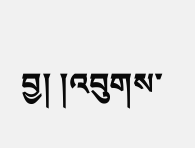བྱ། །འབུགས་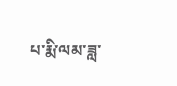པ་རྨི་ལམ་ཟླ་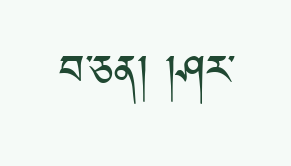བ་ཅན། །ཤར་